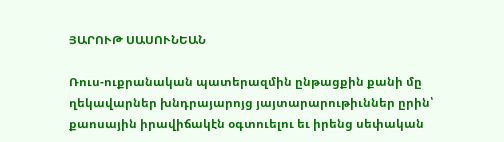ՅԱՐՈՒԹ ՍԱՍՈՒՆԵԱՆ

Ռուս-ուքրանական պատերազմին ընթացքին քանի մը ղեկավարներ խնդրայարոյց յայտարարութիւններ ըրին՝ քաոսային իրավիճակէն օգտուելու եւ իրենց սեփական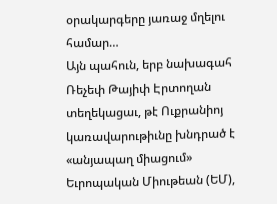օրակարգերը յառաջ մղելու համար…
Այն պահուն, երբ նախագահ Ռեչեփ Թայիփ Էրտողան տեղեկացաւ, թէ Ուքրանիոյ կառավարութիւնը խնդրած է «անյապաղ միացում» Եւրոպական Միութեան (ԵՄ),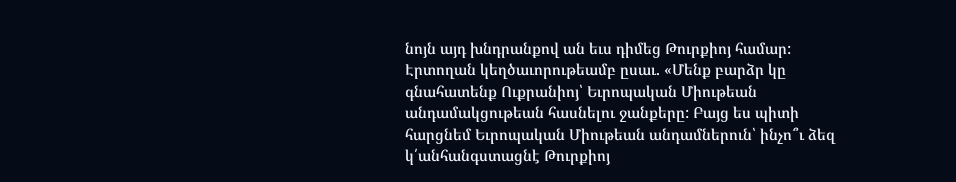նոյն այդ խնդրանքով ան եւս դիմեց Թուրքիոյ համար:
Էրտողան կեղծաւորութեամբ ըսաւ. «Մենք բարձր կը գնահատենք Ուքրանիոյ՝ Եւրոպական Միութեան անդամակցութեան հասնելու ջանքերը: Բայց ես պիտի հարցնեմ Եւրոպական Միութեան անդամներուն՝ ինչո՞ւ ձեզ կ՛անհանգստացնէ Թուրքիոյ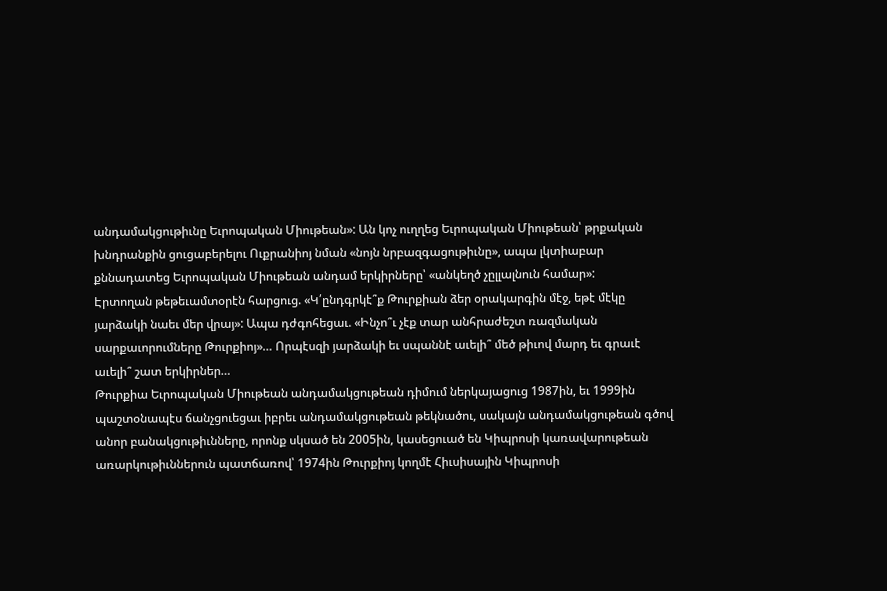անդամակցութիւնը Եւրոպական Միութեան»: Ան կոչ ուղղեց Եւրոպական Միութեան՝ թրքական խնդրանքին ցուցաբերելու Ուքրանիոյ նման «նոյն նրբազգացութիւնը», ապա լկտիաբար քննադատեց Եւրոպական Միութեան անդամ երկիրները՝ «անկեղծ չըլլալնուն համար»:
Էրտողան թեթեւամտօրէն հարցուց. «Կ՛ընդգրկէ՞ք Թուրքիան ձեր օրակարգին մէջ, եթէ մէկը յարձակի նաեւ մեր վրայ»: Ապա դժգոհեցաւ. «Ինչո՞ւ չէք տար անհրաժեշտ ռազմական սարքաւորումները Թուրքիոյ»… Որպէսզի յարձակի եւ սպաննէ աւելի՞ մեծ թիւով մարդ եւ գրաւէ աւելի՞ շատ երկիրներ…
Թուրքիա Եւրոպական Միութեան անդամակցութեան դիմում ներկայացուց 1987ին, եւ 1999ին պաշտօնապէս ճանչցուեցաւ իբրեւ անդամակցութեան թեկնածու, սակայն անդամակցութեան գծով անոր բանակցութիւնները, որոնք սկսած են 2005ին, կասեցուած են Կիպրոսի կառավարութեան առարկութիւններուն պատճառով՝ 1974ին Թուրքիոյ կողմէ Հիւսիսային Կիպրոսի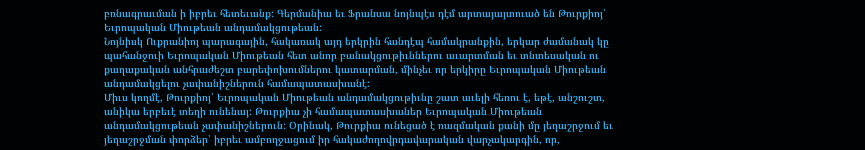բռնագրաւման ի իբրեւ հետեւանք: Գերմանիա եւ Ֆրանսա նոյնպէս դէմ արտայայտուած են Թուրքիոյ՝ Եւրոպական Միութեան անդամակցութեան:
Նոյնիսկ Ուքրանիոյ պարագային, հակառակ այդ երկրին հանդէպ համակրանքին, երկար ժամանակ կը պահանջուի Եւրոպական Միութեան հետ անոր բանակցութիւններու աւարտման եւ տնտեսական ու քաղաքական անհրաժեշտ բարեփոխումներու կատարման, մինչեւ որ երկիրը Եւրոպական Միութեան անդամակցելու չափանիշներուն համապատասխանէ:
Միւս կողմէ, Թուրքիոյ՝ Եւրոպական Միութեան անդամակցութիւնը շատ աւելի հեռու է, եթէ, անշուշտ, անիկա երբեւէ տեղի ունենայ: Թուրքիա չի համապատասխաներ Եւրոպական Միութեան անդամակցութեան չափանիշներուն: Օրինակ, Թուրքիա ունեցած է ռազմական քանի մը յեղաշրջում եւ յեղաշրջման փորձեր՝ իբրեւ ամբողջացում իր հակաժողովրդավարական վարչակարգին, որ,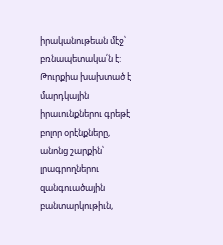իրականութեան մէջ՝ բռնապետակա՛ն է: Թուրքիա խախտած է մարդկային իրաւունքներու գրեթէ բոլոր օրէնքները, անոնց շարքին՝ լրագրողներու զանգուածային բանտարկութիւն,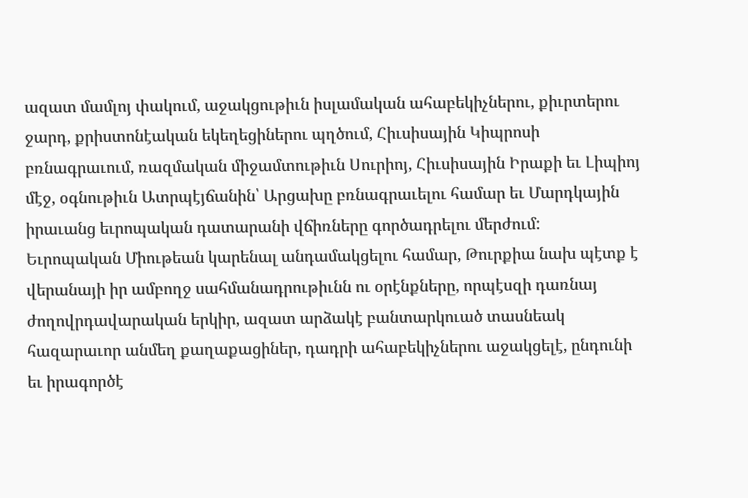ազատ մամլոյ փակում, աջակցութիւն իսլամական ահաբեկիչներու, քիւրտերու ջարդ, քրիստոնէական եկեղեցիներու պղծում, Հիւսիսային Կիպրոսի բռնագրաւում, ռազմական միջամտութիւն Սուրիոյ, Հիւսիսային Իրաքի եւ Լիպիոյ մէջ, օգնութիւն Ատրպէյճանին՝ Արցախը բռնագրաւելու համար եւ Մարդկային իրաւանց եւրոպական դատարանի վճիռները գործադրելու մերժում:
Եւրոպական Միութեան կարենալ անդամակցելու համար, Թուրքիա նախ պէտք է վերանայի իր ամբողջ սահմանադրութիւնն ու օրէնքները, որպէսզի դառնայ ժողովրդավարական երկիր, ազատ արձակէ բանտարկուած տասնեակ հազարաւոր անմեղ քաղաքացիներ, դադրի ահաբեկիչներու աջակցելէ, ընդունի եւ իրագործէ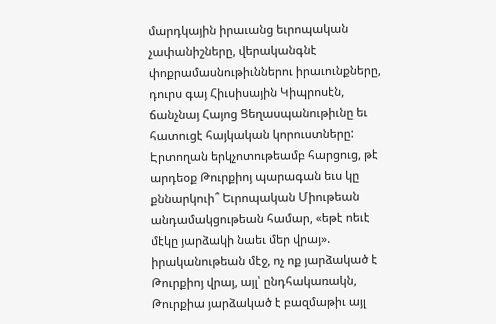մարդկային իրաւանց եւրոպական չափանիշները, վերականգնէ փոքրամասնութիւններու իրաւունքները, դուրս գայ Հիւսիսային Կիպրոսէն, ճանչնայ Հայոց Ցեղասպանութիւնը եւ հատուցէ հայկական կորուստները:
Էրտողան երկչոտութեամբ հարցուց, թէ արդեօք Թուրքիոյ պարագան եւս կը քննարկուի՞ Եւրոպական Միութեան անդամակցութեան համար, «եթէ ոեւէ մէկը յարձակի նաեւ մեր վրայ». իրականութեան մէջ, ոչ ոք յարձակած է Թուրքիոյ վրայ, այլ՝ ընդհակառակն, Թուրքիա յարձակած է բազմաթիւ այլ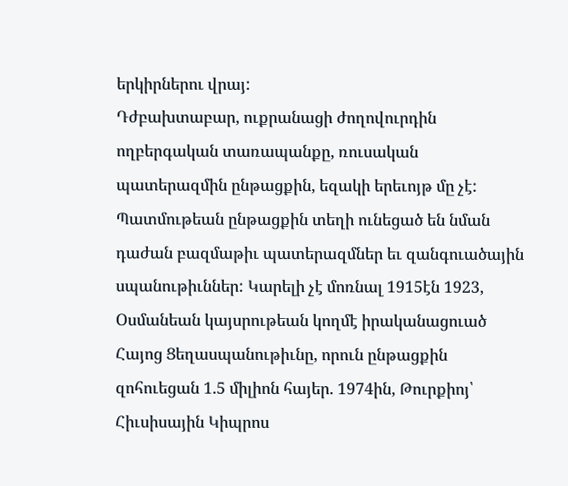երկիրներու վրայ:
Դժբախտաբար, ուքրանացի ժողովուրդին ողբերգական տառապանքը, ռուսական պատերազմին ընթացքին, եզակի երեւոյթ մը չէ: Պատմութեան ընթացքին տեղի ունեցած են նման դաժան բազմաթիւ պատերազմներ եւ զանգուածային սպանութիւններ: Կարելի չէ մոռնալ 1915էն 1923, Օսմանեան կայսրութեան կողմէ իրականացուած Հայոց Ցեղասպանութիւնը, որուն ընթացքին զոհուեցան 1.5 միլիոն հայեր. 1974ին, Թուրքիոյ՝ Հիւսիսային Կիպրոս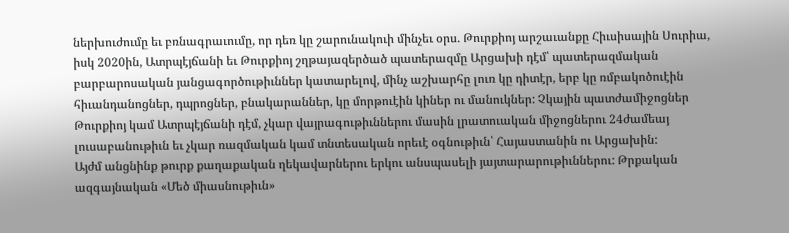ներխուժումը եւ բռնագրաւումը, որ դեռ կը շարունակուի մինչեւ օրս. Թուրքիոյ արշաւանքը Հիւսիսային Սուրիա, իսկ 2020ին, Ատրպէյճանի եւ Թուրքիոյ շղթայազերծած պատերազմը Արցախի դէմ՝ պատերազմական բարբարոսական յանցագործութիւններ կատարելով, մինչ աշխարհը լուռ կը դիտէր, երբ կը ռմբակոծուէին հիւանդանոցներ, դպրոցներ, բնակարաններ, կը մորթուէին կիներ ու մանուկներ: Չկային պատժամիջոցներ Թուրքիոյ կամ Ատրպէյճանի դէմ, չկար վայրագութիւններու մասին լրատուական միջոցներու 24ժամեայ լուսաբանութիւն եւ չկար ռազմական կամ տնտեսական որեւէ օգնութիւն՝ Հայաստանին ու Արցախին:
Այժմ անցնինք թուրք քաղաքական ղեկավարներու երկու անսպասելի յայտարարութիւններու: Թրքական ազգայնական «Մեծ միասնութիւն»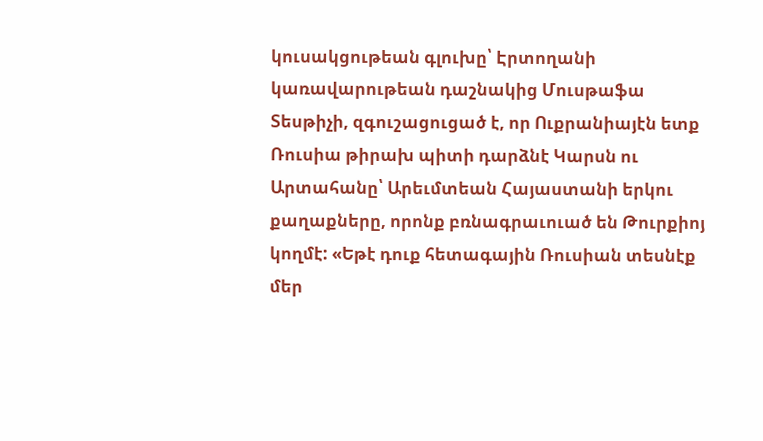կուսակցութեան գլուխը՝ Էրտողանի կառավարութեան դաշնակից Մուսթաֆա Տեսթիչի, զգուշացուցած է, որ Ուքրանիայէն ետք Ռուսիա թիրախ պիտի դարձնէ Կարսն ու Արտահանը՝ Արեւմտեան Հայաստանի երկու քաղաքները, որոնք բռնագրաւուած են Թուրքիոյ կողմէ: «Եթէ դուք հետագային Ռուսիան տեսնէք մեր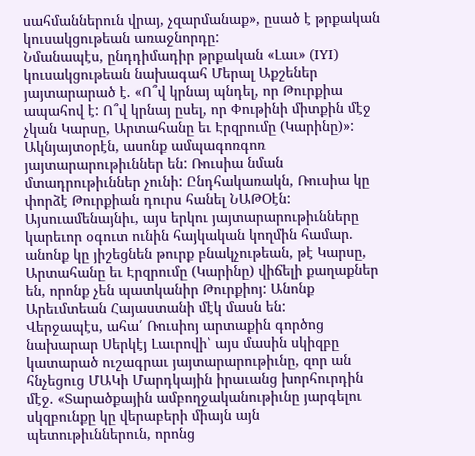սահմաններուն վրայ, չզարմանաք», ըսած է թրքական կուսակցութեան առաջնորդը:
Նմանապէս, ընդդիմադիր թրքական «Լաւ» (IYI) կուսակցութեան նախագահ Մերալ Աքշեներ յայտարարած է. «Ո՞վ կրնայ պնդել, որ Թուրքիա ապահով է: Ո՞վ կրնայ ըսել, որ Փութինի միտքին մէջ չկան Կարսը, Արտահանը եւ Էրզրումը (Կարինը)»: Ակնյայտօրէն, ասոնք ամպագոռգոռ յայտարարութիւններ են: Ռուսիա նման մտադրութիւններ չունի: Ընդհակառակն, Ռուսիա կը փորձէ Թուրքիան դուրս հանել ՆԱԹՕէն: Այսուամենայնիւ, այս երկու յայտարարութիւնները կարեւոր օգուտ ունին հայկական կողմին համար. անոնք կը յիշեցնեն թուրք բնակչութեան, թէ Կարսը, Արտահանը եւ Էրզրումը (Կարինը) վիճելի քաղաքներ են, որոնք չեն պատկանիր Թուրքիոյ: Անոնք Արեւմտեան Հայաստանի մէկ մասն են:
Վերջապէս, ահա՛ Ռուսիոյ արտաքին գործոց նախարար Սերկէյ Լաւրովի՝ այս մասին սկիզբը կատարած ուշագրաւ յայտարարութիւնը, զոր ան հնչեցուց ՄԱԿի Մարդկային իրաւանց խորհուրդին մէջ. «Տարածքային ամբողջականութիւնը յարգելու սկզբունքը կը վերաբերի միայն այն պետութիւններուն, որոնց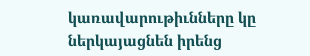կառավարութիւնները կը ներկայացնեն իրենց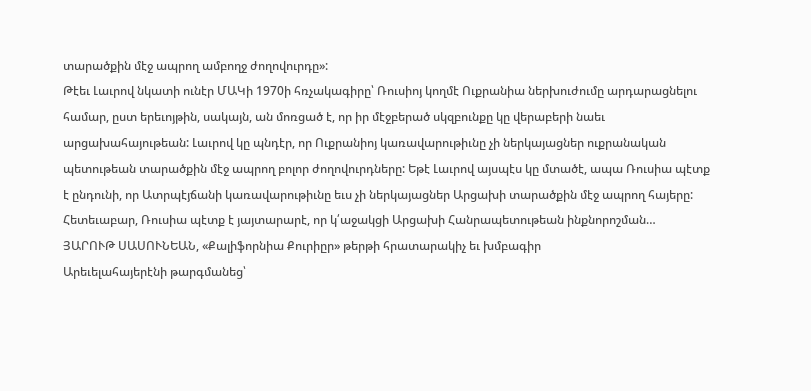տարածքին մէջ ապրող ամբողջ ժողովուրդը»:
Թէեւ Լաւրով նկատի ունէր ՄԱԿի 1970ի հռչակագիրը՝ Ռուսիոյ կողմէ Ուքրանիա ներխուժումը արդարացնելու համար, ըստ երեւոյթին, սակայն, ան մոռցած է, որ իր մէջբերած սկզբունքը կը վերաբերի նաեւ արցախահայութեան: Լաւրով կը պնդէր, որ Ուքրանիոյ կառավարութիւնը չի ներկայացներ ուքրանական պետութեան տարածքին մէջ ապրող բոլոր ժողովուրդները: Եթէ Լաւրով այսպէս կը մտածէ, ապա Ռուսիա պէտք է ընդունի, որ Ատրպէյճանի կառավարութիւնը եւս չի ներկայացներ Արցախի տարածքին մէջ ապրող հայերը: Հետեւաբար, Ռուսիա պէտք է յայտարարէ, որ կ՛աջակցի Արցախի Հանրապետութեան ինքնորոշման…
ՅԱՐՈՒԹ ՍԱՍՈՒՆԵԱՆ, «Քալիֆորնիա Քուրիըր» թերթի հրատարակիչ եւ խմբագիր
Արեւելահայերէնի թարգմանեց՝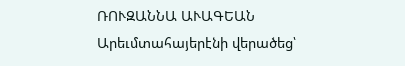ՌՈՒԶԱՆՆԱ ԱՒԱԳԵԱՆ
Արեւմտահայերէնի վերածեց՝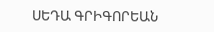ՍԵԴԱ ԳՐԻԳՈՐԵԱՆ